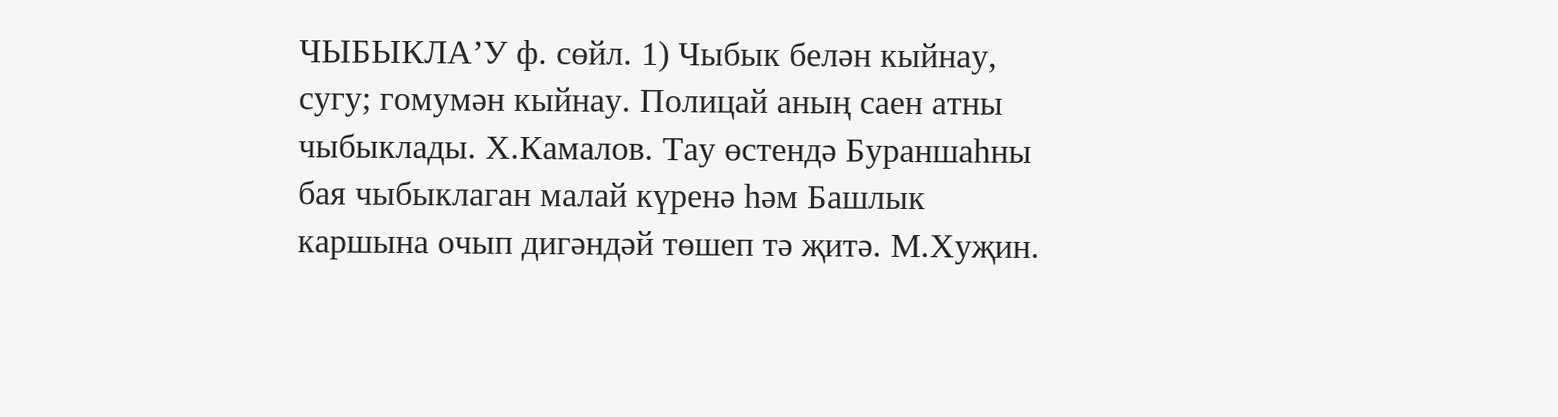ЧЫБЫКЛА’У ф. сөйл. 1) Чыбык белән кыйнау, сугу; гомумән кыйнау. Полицай аның саен атны чыбыклады. Х.Камалов. Тау өстендә Бураншаһны бая чыбыклаган малай күренә һәм Башлык каршына очып дигәндәй төшеп тә җитә. М.Хуҗин.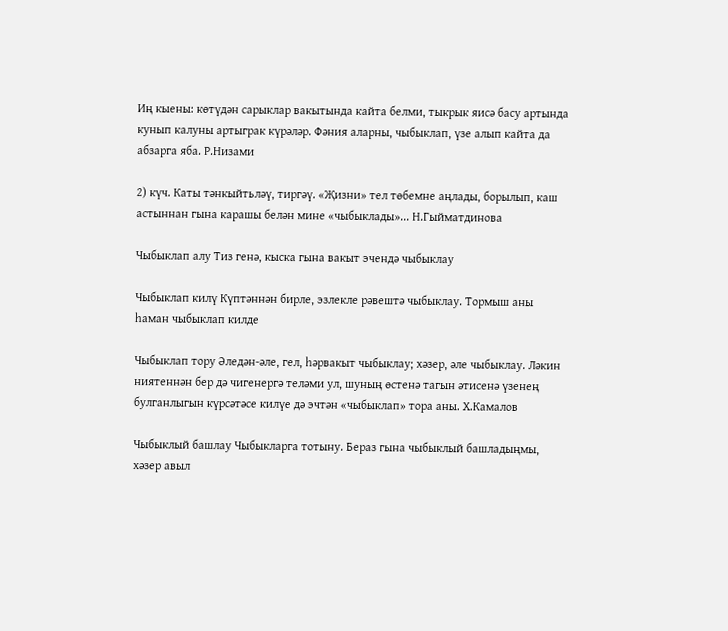Иң кыены: көтүдән сарыклар вакытында кайта белми, тыкрык яисә басу артында кунып калуны артыграк күрәләр. Фәния аларны, чыбыклап, үзе алып кайта да абзарга яба. Р.Низами

2) күч. Каты тәнкыйтьләү, тиргәү. «Җизни» тел төбемне аңлады, борылып, каш астыннан гына карашы белән мине «чыбыклады»... Н.Гыйматдинова

Чыбыклап алу Тиз генә, кыска гына вакыт эчендә чыбыклау

Чыбыклап килү Күптәннән бирле, эзлекле рәвештә чыбыклау. Тормыш аны һаман чыбыклап килде

Чыбыклап тору Әледән-әле, гел, һәрвакыт чыбыклау; хәзер, әле чыбыклау. Ләкин ниятеннән бер дә чигенергә теләми ул, шуның өстенә тагын әтисенә үзенең булганлыгын күрсәтәсе килүе дә эчтән «чыбыклап» тора аны. Х.Камалов

Чыбыклый башлау Чыбыкларга тотыну. Бераз гына чыбыклый башладыңмы, хәзер авыл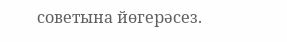советына йөгерәсез.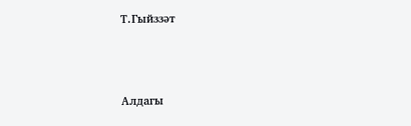Т.Гыйззәт



Алдагы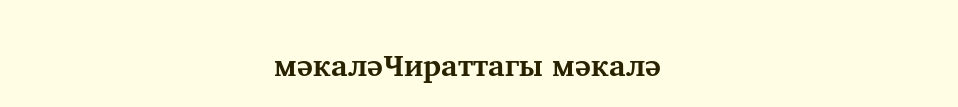мәкаләЧираттагы мәкалә